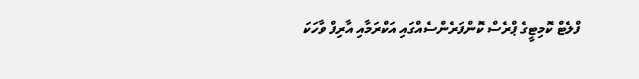ފްލެޓް ކޮމިޓީގެ ޕްރެސް ކޮންފަރެންސެއްގައި އަކްރަމާއި އާރިފް ވާހަކަ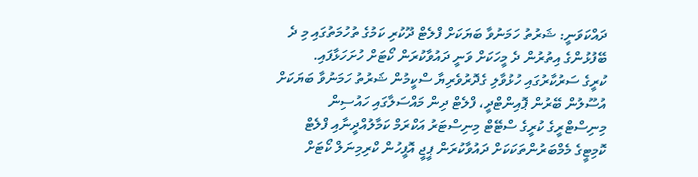ދައްކަވަނީ: ޝަރުތު ހަމަނުވާ ބަޔަކަށް ފްލެޓް ދޫކުރި ކަމުގެ ތުހުމަތުގައި މި ދެ ބޭފުޅުންގެ އިތުރުން ދެ މީހަކަށް ވަނީ ދައުވާކުރަން ކޯޓަށް ހުށަހަޅާފައި.
ކުރީގެ ސަރުކާރުގައި ހުޅުވާލި ގެދޮރުވެރިޔާ ސްކީމުން ޝަރުތު ހަމަނުވާ ބަޔަކަށް އުސޫލުން ބޭރުން ޕޮއިންޓްދީ، ފްލެޓް ދިން މައްސަލާގައި ހައުސިން މިނިސްޓްރީގެ ކުރީގެ ސްޓޭޓް މިނިސްޓަރު އަކްރަމް ކަމާލުއްދީނާއި ފްލެޓް ކޮމިޓީގެ މެމްބަރުންތަކަކަށް ދައުވާކުރަން ޕީޖީ އޮފީހުން ކްރިމިނަލް ކޯޓަށް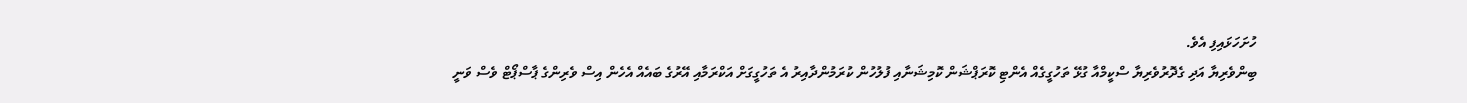ހުށަހަޅައިފި އެވެ.
ބިންވެރިޔާ އަދި ގެދޮރުވެރިޔާ ސްކީމްއާ ގުޅޭ ތަހުގީގެއް އެންޓި ކޮރަޕްޝަން ކޮމިޝަނާއި ފުލުހުން ކުރަމުންދާއިރު އެ ތަހުގީގަށް އަކްރަމާއި އޭރުގެ ބައެއް އެހެން އިސް ވެރިންގެ ޕާސްޕޯޓް ވެސް ވަނީ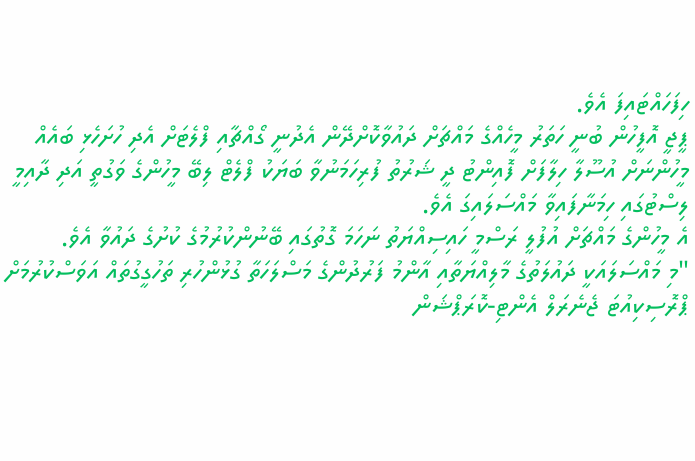ހިފަހައްޓައިފަ އެވެ.
ޕީޖީ އޮފީހުން ބުނީ ހަތަރު މީހެއްގެ މައްޗަށް ދައުވާކޮށްދޭން އެދުނީ ގޯއްޗާއި ފްލެޓަށް އެދި ހުށަހެޅި ބައެއް މީހުންނަށް އުސޫލާ ހިލާފަށް ފޮއިންޓު ދީ ޝަރުތު ފުރިހަމަނުވާ ބަޔަކު ފްލެޓް ލިބޭ މީހުންގެ ވަގުތީ އަދި ދާއިމީ ލިސްޓުގައި ހިމަނާފައިވާ މައްސަލައިގަ އެވެ.
އެ މީހުންގެ މައްޗަށް އުފުލީ ރަސްމީ ހައިސިއްޔަތު ނަހަމަ ގޮތުގައި ބޭނުންކުރުމުގެ ކުށުގެ ދައުވާ އެވެ.
"މި މައްސަލައަކީ ދައުލަތުގެ މާލިއްޔަތާއި އާންމު ފަރުދުންގެ މަސްލަހަތާ ގުޅުންހުރި ތަހުގީގުތައް އަވަސްކުރުމަށް ޕްރޮސިކިއުޓަ ޖެނެރަލް އެންޓި-ކޮރަޕްޝަން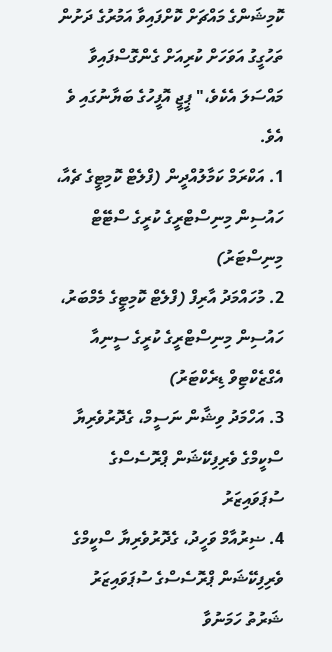ކޮމިޝަންގެ މައްޗަށް ކޮށްފައިވާ އަމުރުގެ ދަށުން ތަހުގީގު އަވަހަށް ކުރިއަށް ގެންގޮސްފައިވާ މައްސަލަ އެކެވެ،" ޕީޖީ އޮފީހުގެ ބަޔާނުގައި ވެ އެވެ.
1. އަކްރަމް ކަމާލުއްދީން (ފްލެޓް ކޮމިޓީގެ ޗެއާ، ހައުސިން މިނިސްޓްރީގެ ކުރީގެ ސްޓޭޓް މިނިސްޓަރު)
2. މުހައްމަދު އާރިފް (ފްލެޓް ކޮމިޓީގެ މެމްބަރު، ހައުސިން މިނިސްޓްރީގެ ކުރީގެ ސީނިއާ އެގްޒެކްޓިވް ޑިރެކްޓަރު)
3. އަހްމަދު ވިޝާން ނަސީމް، ގެދޮރުވެރިޔާ ސްކީމްގެ ވެރިފިކޭޝަން ޕްރޮސެސްގެ ސުޕަވައިޒަރު
4. ޟިރުއާމް ވަހީދު، ގެދޮރުވެރިޔާ ސްކީމްގެ ވެރިފިކޭޝަން ޕްރޮސެސްގެ ސުޕަވައިޒަރު
ޝަރުތު ހަމަނުވާ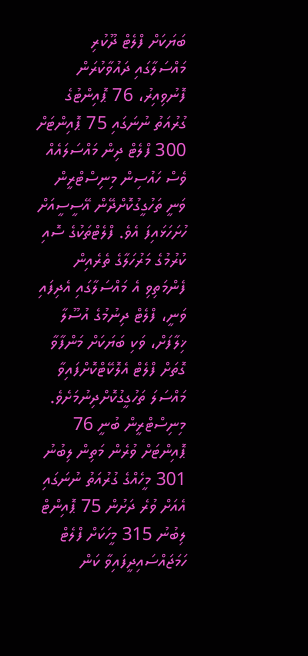ބަޔަކަށް ފްލެޓް ދޫކުރި މައްސަލާގައި ދައުވާކުރަން ފޮނުވިއިރު، 76 ޕޮއިންޓުގެ ގުރުއަތު ނުނަގައި 75 ޕޮއިންޓަށް 300 ފްލެޓް ދިން މައްސަލައެއް ވެސް ހައުސިން މިނިސްޓްރީން ވަނީ ތަހުގީގުކޮށްދޭން އޭސީސީއަށް ހުށަހަޅައިފަ އެވެ. ފްލެޓްތަކުގެ ސޮއި ކުރުމުގެ މަރުހަލާގެ ތެރެއިން ފެންމަތިވި އެ މައްސަލާގައި އެދިފައި ވަނީ، ފްލެޓް ދިނުމުގެ އުސޫލާ ޚިލާފަށް، ވަކި ބަޔަކަށް މަންފާވާ ގޮތަށް ފްލެޓް އެލޮކޭޓްކޮށްފައިވާ މައްސަލަ ތަހުގީގުކޮށްދިނުމަށެވެ.
މިނިސްޓްރީން ބުނީ 76 ޕޮއިންޓަށް ވުރެން މަތިން ލިބުނު 301 މީހެއްގެ ގުރުއަތު ނުނަގައި އެއަށް ވުރެ ދަށުން 75 ޕޮއިންޓް ލިބުނު 315 މީހަކަށް ފްލެޓް ހަމަޖައްސައިދީފައިވާ ކަން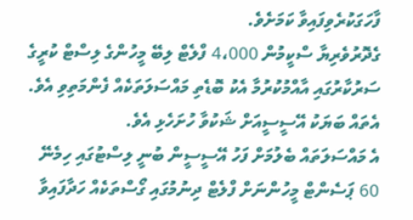ފާހަގަކުރެވިފައިވާ ކަމަށެވެ.
ގެދޮރުވެރިޔާ ސްކީމުން 4،000 ފްލެޓް ލިބޭ މީހުންގެ ލިސްޓް ކުރީގެ ސަރުކާރުގައި އާއްމުކުރުމާ އެކު ބޮޑެތި މައްސަލަތަކެއް ފެންމަތިވި އެވެ. އެތައް ބަޔަކު އޭސީސީއަށް ޝަކުވާ ހުށަހެޅި އެވެ.
އެ މައްސަލަތައް ބެލުމަށް ފަހު އޭސީސީން ބުނީ ލިސްޓުގައި ހިމެނޭ 60 ޕަސެންޓް މީހުންނަށް ފްލެޓް ދިނުމުގައި ގޯސްތަކެއް ހަދާފައިވާ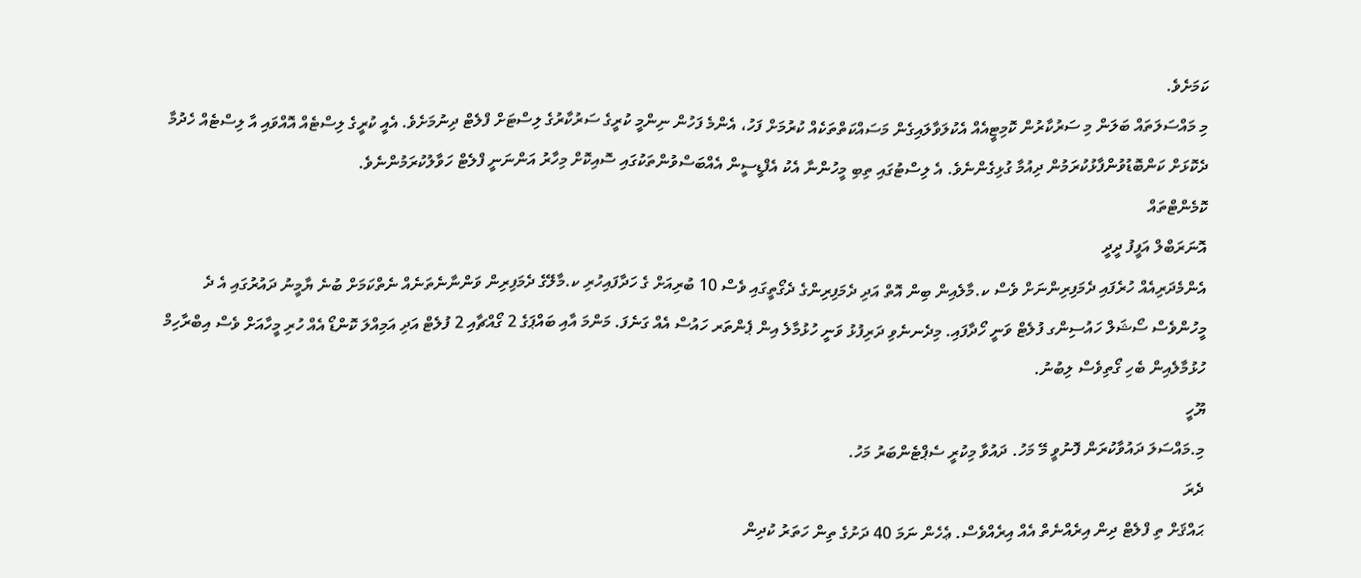ކަމަށެވެ.
މި މައްސަލަތައް ބަލަން މި ސަރުކާރުން ކޮމިޓީއެއް އެކުލަވާލައިގެން މަސައްކަތްތަކެއް ކުރުމަށް ފަހު، އެންމެ ފަހުން ނިންމީ ކުރީގެ ސަރުކާރުގެ ލިސްޓަށް ފްލެޓް ދިނުމަށެވެ. އެއީ ކުރީގެ ލިސްޓެއް އޮއްވައި އާ ލިސްޓެއް ހެދުމާ ދެކޮޅަށް ކަންބޮޑުވުންފާޅުކުރަމުން ދިއުމާ ގުޅިގެންނެވެ. އެ ލިސްޓުގައި ތިބި މީހުންނާ އެކު އެފްޑީސީން އެއްބަސްވުންތަކުގައި ސޮއިކޮށް މިހާރު އަންނަނީ ފްލެޓް ހަވާލުކުރަމުންނެވެ.
ކޮމެންޓްތައް
އޮނަރަބްލް އަފީފު ދީދީ
އެންމެދަރިއެއް ހުރެފައި ދެމަފިރިންނަށް ވެސް ކ.މާލެއިން ބިން އޮތް އަދި ދެމަފިރިންގެ ދެގޯތީގައި ވެސް 10 ބުރިއަށް ގެ ހަދާފައިހުރި ކ.މާލޭގެ ދެމަފިރިން ވަންނާނެތަނެއް ނެތްކަމަށް ބުނެ ޔާމީނު ދައުރުގައި އެ ދެ މީހުންވެސް ސޯޝަލް ހައުސިންގ ފުލެޓް ވަނީ ހޯދާފައި. މިދެނނެވި ދަރިފުޅު ވަނީ ހުޅުމާލެ އިން ޕެންތަރ ހައުސް އެއް ގަނެފަ. މަންމަ އާއި ބައްޕަގެ 2 ގޯއްޗާއި 2 ފުލެޓް އަދި އަމިއްލަ ކޮންޑޯ އެއް ހުރި މީހާއަށް ވެސް އިބްރާހިމް ހުޅުމާލެއިން ބެހި ގޯތިވެސް ލިބުނު.
ޔޫހީ
މި.މައްސަލަ ދައުވާކުރަން ފޮނުވީ މޭ މަހު. ދައުވާ މިކުރީ ސެޕްޓެންބަރު މަހު.
ދެރަ
ޙައްޤަށް ތި ފްލެޓް ދިން އިރެއްނެތް އެއް އިރެއްވެސް. ޢެހެން ނަމަ 40 ދަށުގެ ތިން ހަތަރު ކުދިން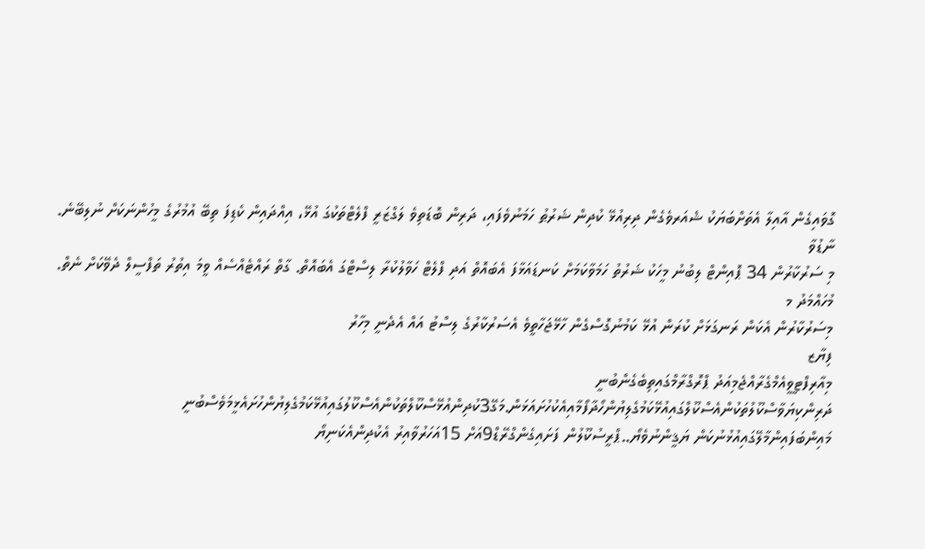ގޮވައިގެން އާއިލާ އެތަށްބަޔަކު ޝެއަރވެގެން ދިރިއުޅޭ ކުދިން ޝަރުޠު ހަމަނުވެފައި، ދަރިން ބޮޑަތިވެ ލަގްޒަރީ ފްލެޓްތަކުގަ އުޅޭ، އިއްދައިން ކެޑިފަ ތިބޭ އުމުރުގެ މީހުންނަކަށް ނުލިބޭނެ.
ނާޑުވާ
މި ސަރުކާރުން 34 ޕޮއިންޓް ލިބުނު މީހަކު ޝަރުތު ހަމަވާކަމަށް ކަނޑައަޅާފަ އެބައޮތް އަދި ފްލެޓް ހަވާލުކުރާ ލިސްޓްގަ އެބައޮތް. ގާތް ރައްޓެއްސެއް ވީމަ އިތުރު ތަފްސީލް ދެވޭކަށް ނެތް.
މުހައްމަދު މ
މިސަރުކާރުން އެކަން ރަނގަޅަށް ކުރަން އުޅޭ ކަމުނުގޮސްގެން ހާޅޭޖަހާތީވެ އެސަރުކާރުގެ ލިސްޓު އައް އެދެނީ މިހާރު
ފިޔާޒ
މިއާރިފްޓީވީއެމްގެރާއްޖެމިއަދު ޕްރޮގްރާމްގައިތިބެގެންބުނީ ދަރިންކިޔަވާސްކޫލުތަކުންއެސްކޫލްގައިއުޅޭކަމުގެލިޔުންހޯދާފޯމާއިއެކުހުށައަޅަން.މަގޭ3ކުދިންއުޅޭސްކޫލްތަކުންއެސްކޫލުގައިއުޅޭކަމުގެލިޔުންހުށައެޅީމަވެސްބުނީ މައިންބަފައިންމާލޭގައިއުޅުނުކަން ޔަޤީންނުވެޔޯ..ޕްރީސުކޫލުން ފަށައިގެންގްރޭޑް9އަށް 15އަހަރުވާއިރު އެކުދިންއެކަނިޔޯ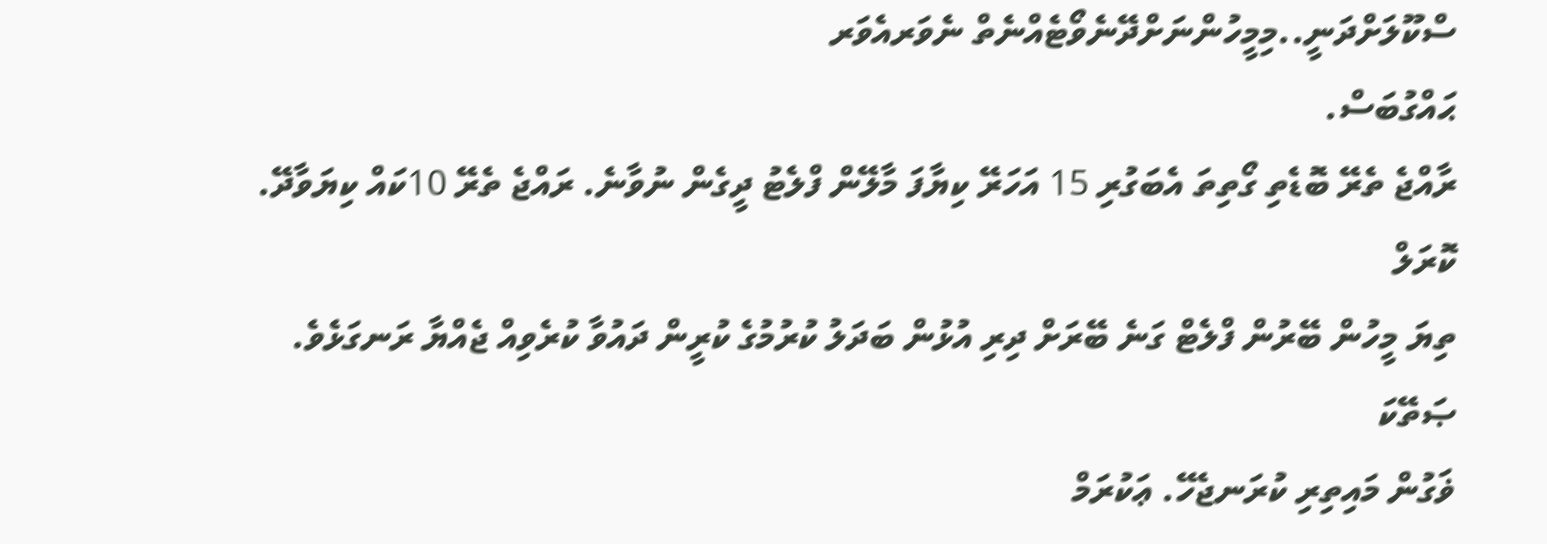ސްކޫލަށްދަނީ..މިމީހުންނަށްދޭނެވޯޓެއްނެތް ނެވަރއެވަރ
ޙައްގުބަސް.
ރާއްޖެ ތެރޭ ބޮޑެތި ގޯތިތަ އެބަގުރި 15 އަހަރޭ ކިޔާފަ މާލޭން ފްލެޓު ދީގެން ނުވާނެ. ރައްޖެ ތެރޭ 10ކައް ކިޔަވާދޭ.
ކޮރަލް
ތިޔަ މީހުން ބޭރުން ފްލެޓް ގަނެ ބޭރަށް ދިރި އުޅުން ބަދަލު ކުރުމުގެ ކުރީން ދައުވާ ކުރެވިއް ޖެއްޔާ ރަނގަޅެވެ.
ޞަތޭކަ
ޥަގުން މައިތިރި ކުރަނޖެހޭ. ޢަކުރަމް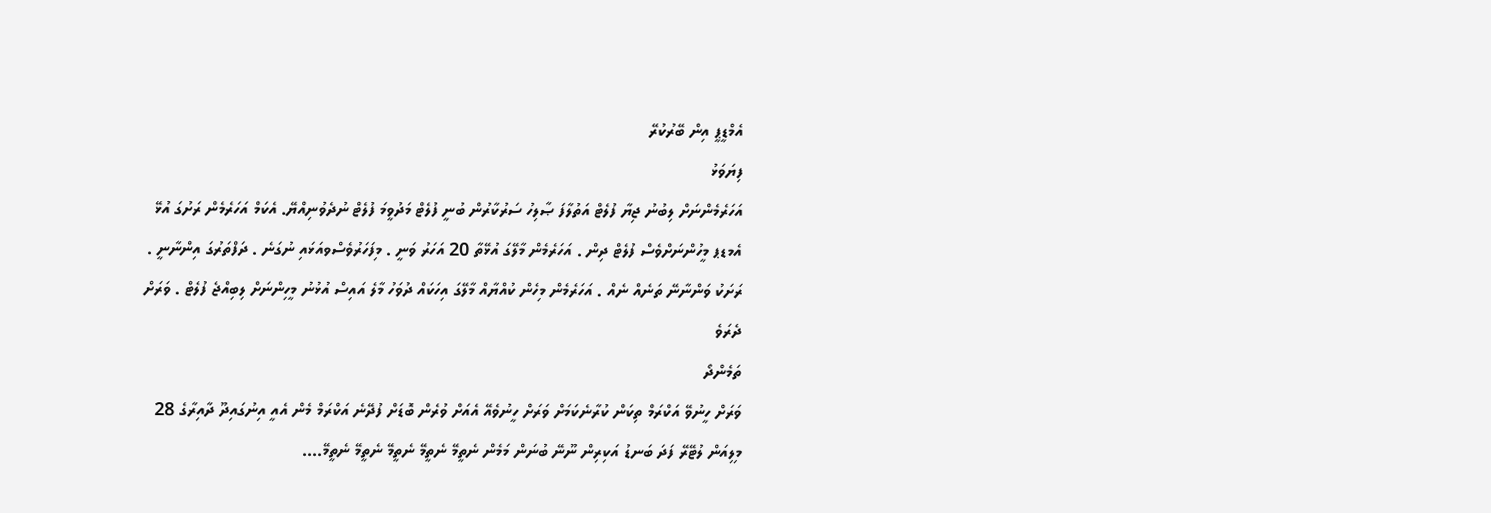އެމްޑީޕީ އިން ބޭރުކުރޭ
ފިޔަވަޅު
އަހަރެމެންނަށް ލިބުނު ޖިޔާ ފުލެޓް އަތުލާފަ ޞާލިހު ސަރުކާރުން ބުނީ ފުލެޓް މަދުވީމަ ފުލެޓް ނުދެވުނިއްޔޭ. އެކަމް އަހަރެމެން ރަށުގަ އުޅޭ އެމޑޕ މީހުންނަށްވެސް ފުލެޓް ދިން . އަހަރެމެން މާލޭގަ އުޅޭތާ 20 އަހަރު ވަނީ . މިފަހަރުވެސްވއަޅައި ނުގަނެ . ދަފްތަރުގަ އިންނާނީ . ރަށަކު ވަންނާނޭ ތަނެއް ނެއް . އަހަރެމެން މިހެން ކުއްޔާއް މާލޭގަ އިހަކައް ދުވަހު މާލެ އައިސް އުޅުނު މީހިންނަށް ލިބިއްޖެ ފުލެޓް . ވަރަށް ދެރަވެ
ތަމެންދޯ
ވަރަށް ހީނުވޭ އަކްރަމް ތިކަން ކުރާނެކަމަށް ވަރަށް ހީނުވެއޭ އެއަށް ވުރެން ބޮޑަށް ފުދޭނެ އަކްރަމް މެން އެއީ އިނުގައިދޫ ދާއިރާގެ 28 މިލިއަން ލުޓޭރޭ ފަދަ ބަނޑު އަކިރިން ނޫނޭ ބުނަން މަމެން ނެތީމޭ ނެތީމޭ ނެތީމޭ ނެތީމޭ ނެތީމޭ....